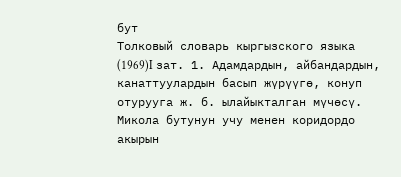бут
Толковый словарь кыргызского языка (1969)I зат. 1. Адамдардын, айбандардын, канаттуулардын басып жүрүүгө, конуп отурууга ж. б. ылайыкталган мүчөсү. Микола бутунун учу менен коридордо акырын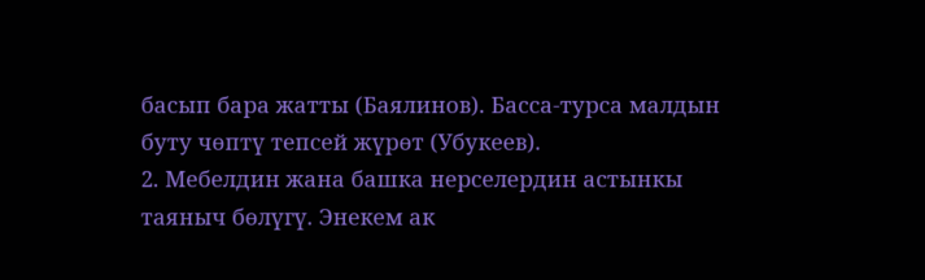басып бара жатты (Баялинов). Басса-турса малдын буту чөптү тепсей жүрөт (Убукеев).
2. Мебелдин жана башка нерселердин астынкы таяныч бөлүгү. Энекем ак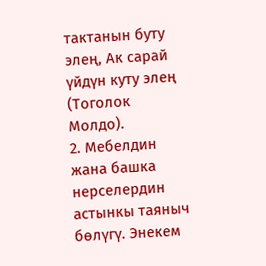тактанын буту элең, Ак сарай үйдүн куту элең (Тоголок Молдо).
2. Мебелдин жана башка нерселердин астынкы таяныч бөлүгү. Энекем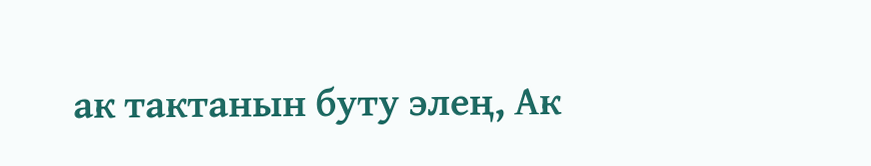ак тактанын буту элең, Ак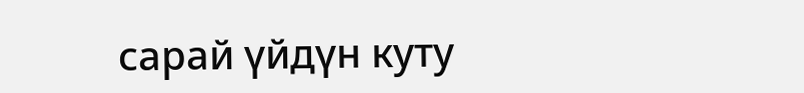сарай үйдүн куту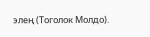элең (Тоголок Молдо).